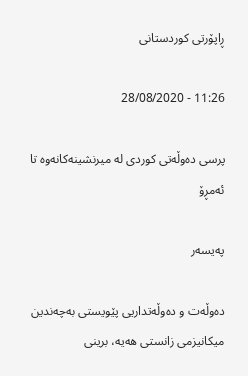ڕاپۆرتی کوردستانی

11:26 - 28/08/2020

پرسی ده‌وڵه‌تی كوردی له‌ میرنشینه‌كانه‌وه‌ تا ئه‌مڕۆ‌

پەیسەر

ده‌وڵه‌ت و ده‌وڵه‌تداریی پێویستی به‌چه‌ندین میكانیزمی زانستی هه‌یه‌، برینی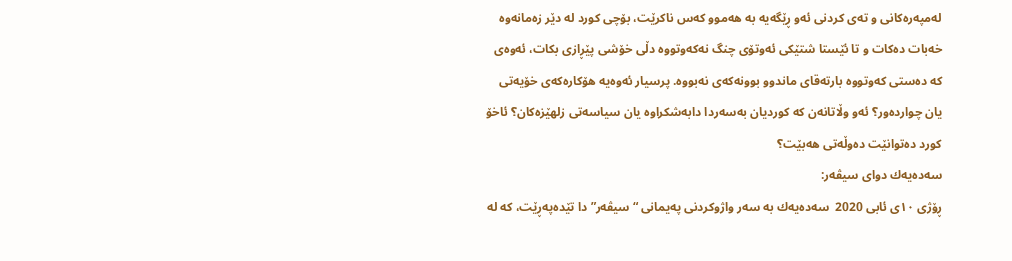له‌مپه‌ره‌كانی و ته‌ی كردنی ئه‌و ڕێگه‌یه‌ به‌ هه‌موو كه‌س ناكرێت، بۆچی كورد له‌ دێر زه‌مانه‌وه‌ خه‌بات ده‌كات و تا ئێستا شتێكی ئه‌وتۆی چنگ نه‌كه‌وتووه‌ دڵی خۆشی پێڕازی بكات، ئه‌وه‌ی كه‌ ده‌ستی كه‌وتووه‌ بارته‌قای ماندوو بوونه‌كه‌ی نه‌بووه‌. پرسیار ئه‌وه‌یه‌ هۆكاره‌كه‌ی خۆیه‌تی یان چوارده‌ور؟ ئه‌و وڵاتانه‌ن كه‌ كوردیان به‌سه‌ردا دابه‌شكراوه‌ یان سیاسه‌تی زلهێزه‌كان؟ ئاخۆ كورد ده‌توانێت ده‌وڵه‌تی هه‌بێت؟
سه‌ده‌یه‌ك دوای سیڤه‌ر:
ڕۆژی ١٠ی ئابی 2020  سه‌ده‌یه‌ك به‌ سه‌ر واژوكردنی په‌یمانی “سیڤه‌ر” دا تێده‌په‌ڕێت، كه‌ له‌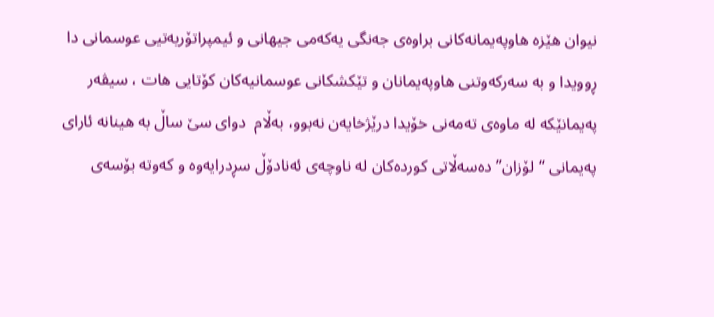نیوان ھێزه‌ هاوپه‌یمانه‌كانی براوه‌ی جه‌نگی یه‌كه‌می جیهانی و ئیمپراتۆریه‌تیی عوسمانی دا ڕوویدا و به‌ سه‌ركه‌وتنی هاوپه‌یمانان و تێكشكانی عوسمانیه‌كان كۆتایی هات ، سیڤه‌ر په‌یمانێكه‌ له‌ ماوه‌ی ته‌مه‌نی خۆیدا درێژخایه‌ن نه‌بوو، به‌ڵام  دوای سێ ساڵ به‌ هینانه‌ ئارای په‌یمانی “لۆزان” ده‌سه‌ڵاتی كورده‌كان له‌ ناوچه‌ی ئه‌نادۆڵ سڕدرایه‌وه‌ و كه‌وته‌ بۆسه‌ی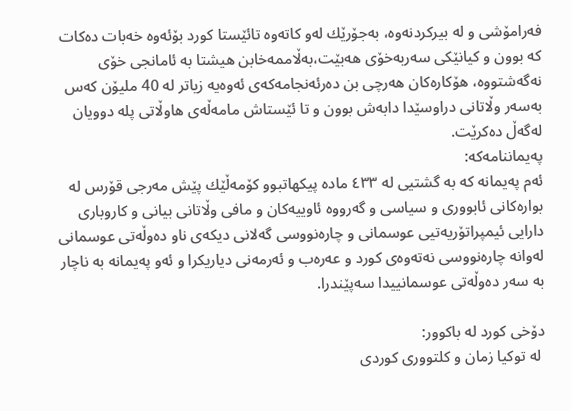فه‌رامۆشی و له‌ بیركردنه‌وه‌، به‌جۆرێك له‌و كاته‌وه‌ تائێستا كورد بۆئه‌وه‌ خه‌بات ده‌كات كه‌ بوون و كیانێكی سه‌ربه‌خۆی هه‌بێت،به‌ڵاممه‌خابن هیشتا به‌ ئامانجی خۆی نه‌گه‌شتووه‌، هۆكاره‌كان هه‌رچی بن ده‌رئه‌نجامه‌كه‌ی ئه‌وه‌یه‌ زیاتر له‌ 40 ملیۆن كه‌س به‌سه‌ر وڵاتانی دراوسێدا دابه‌ش بوون و تا ئێستاش مامه‌ڵه‌ی هاوڵاتی پله‌ دوویان له‌گه‌ڵ ده‌كرێت.
په‌یماننامه‌كه‌:
ئه‌م په‌یمانه‌ كه‌ به‌ گشتیی له‌ ٤٣٣ ماده‌ پیكهاتبوو كۆمه‌ڵێك پێش مه‌رجی قۆرس له‌ بواره‌كانی ئابووری و سیاسی و گه‌رووه‌ ئاوییه‌كان و مافی وڵاتانی بیانی و كاروباری دارایی ئیمپراتۆریه‌تیی عوسمانی و چاره‌نووسی گه‌لانی دیكه‌ی ناو ده‌وڵه‌تی عوسمانی له‌وانه‌ چاره‌نووسی نه‌ته‌وه‌ی كورد و عه‌ره‌ب و ئه‌رمه‌نی دیاریكرا و ئه‌و په‌یمانه‌ به‌ ناچار به‌ سه‌ر ده‌وڵه‌تی عوسمانییدا سه‌پێندرا.

دۆخی كورد له‌ باكوور:
 له‌ توكیا زمان و كلتووری كوردی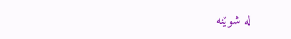له‌ شوێنه‌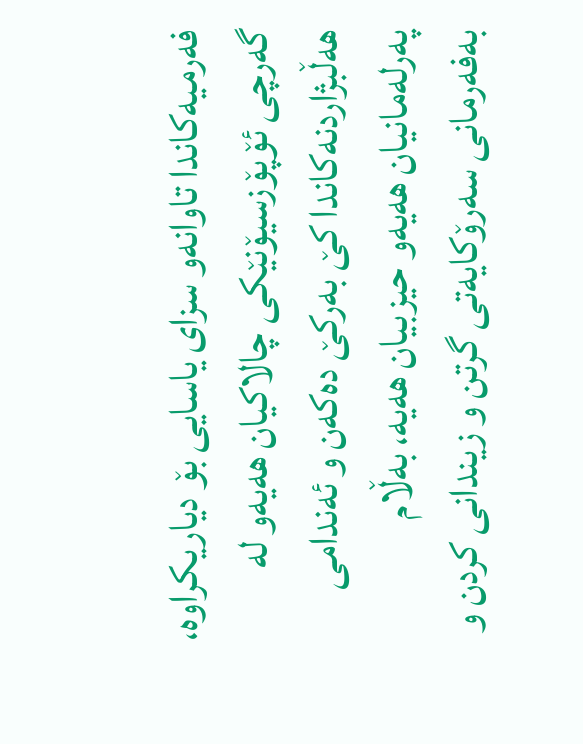فه‌رمیه‌كاندا تاوانه‌و سزای یاسایی بۆ دیاریكراوه‌، گه‌رچی ئۆپۆزسیۆنێكی چالاكیان هه‌یه‌و له‌ هه‌ڵبژاردنه‌كاندا كێ به‌ركێ ده‌كه‌ن و ئه‌ندامی په‌رله‌مانیان هه‌یه‌و حیزبیان هه‌یه‌، به‌ڵام به‌فه‌رمانی سه‌رۆكایه‌تی گرتن و زیندانی كردن و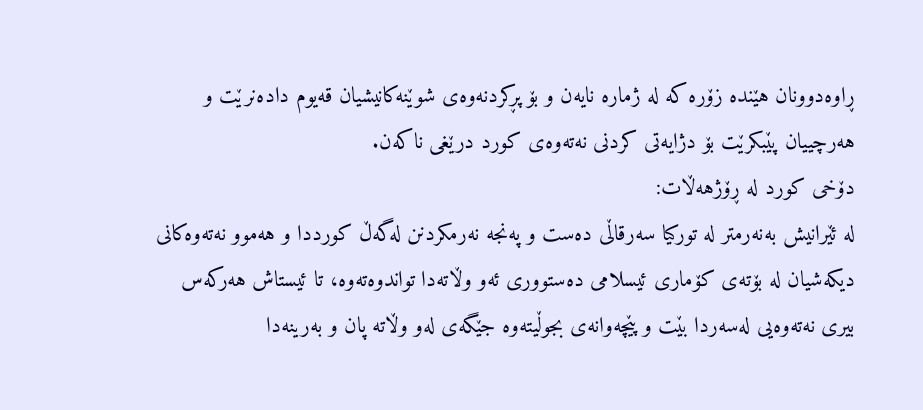ڕاوه‌دوونان هێنده‌ زۆره‌ كه‌ له‌ ژماره‌ نایه‌ن و بۆ پڕكردنه‌وه‌ی شوێنه‌كانیشیان قه‌یوم داده‌نرێت و هه‌رچییان پێبكرێت بۆ دژایه‌تی كردنی نه‌ته‌وه‌ی كورد درێغی ناكه‌ن.
دۆخی كورد له‌ ڕۆژهه‌ڵات:
له‌ ئێرانیش به‌نه‌رمتر له‌ توركیا سه‌رقاڵی ده‌ست و په‌نجه‌ نه‌رمكردنن له‌گه‌ڵ كورددا و هه‌موو نه‌ته‌وه‌كانی دیكه‌شیان له‌ بۆته‌ی كۆماری ئیسلامی ده‌ستووری ئه‌و وڵاته‌دا تواندوه‌ته‌وه‌، تا ئیستاش هه‌ركه‌س بیری نه‌ته‌وه‌یی له‌سه‌ردا بێت و پێچه‌وانه‌ی بجوڵیته‌وه‌ جێگه‌ی له‌و وڵاته‌ پان و به‌رینه‌دا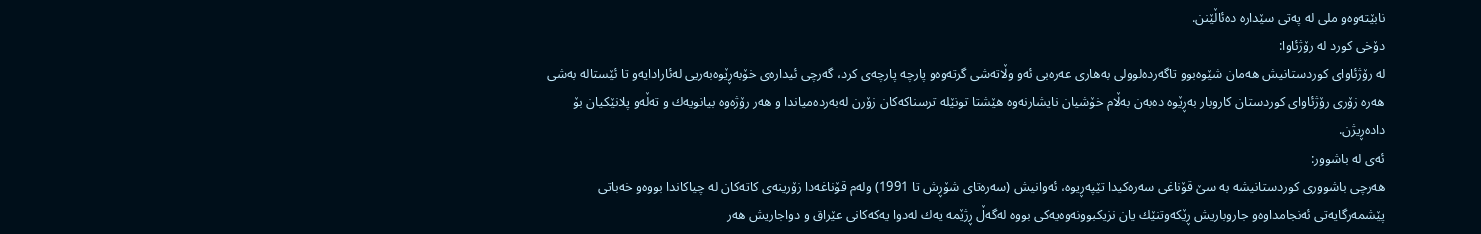نابێته‌وه‌و ملی له‌ په‌تی سێداره‌ ده‌ئاڵێنن.
دۆخی كورد له‌ رۆژئاوا:
له‌ رۆژئاوای كوردستانیش هه‌مان شێوه‌بوو تاگه‌رده‌لوولی به‌هاری عه‌ره‌بی ئه‌و وڵاته‌شی گرته‌وه‌و پارچه‌ پارچه‌ی كرد، گه‌رچی ئیداره‌ی خۆبه‌ڕێوه‌به‌ریی له‌ئارادایه‌و تا ئێستاله‌ به‌شی هه‌ره‌ زۆری رۆژئاوای كوردستان كاروبار به‌ڕێوه‌ ده‌به‌ن به‌ڵام خۆشیان نایشارنه‌وه‌ هێشتا تونێله‌ ترسناكه‌كان زۆرن له‌به‌رده‌میاندا و هه‌ر رۆژه‌وه‌ بیانویه‌ك و ته‌ڵه‌و پلانێكیان بۆ داده‌ڕیژن.
ئه‌ی له‌ باشوور:
هه‌رچی باشووری كوردستانیشه‌ به‌ سێ قۆناغی سه‌ره‌كیدا تێپه‌ڕیوه‌، ئه‌وانیش (سه‌ره‌تای شۆڕش تا 1991) وله‌م قۆناغه‌دا زۆرینه‌ی كاته‌كان له‌ چیاكاندا بووه‌و خه‌باتی پێشمه‌رگایه‌تی ئه‌نجامداوه‌و جاروباریش ڕێكه‌وتنێك یان نزیكبوونه‌وه‌یه‌كی بووه‌ له‌گه‌ڵ ڕژێمه‌ یه‌ك له‌دوا یه‌كه‌كانی عێراق و دواجاریش هه‌ر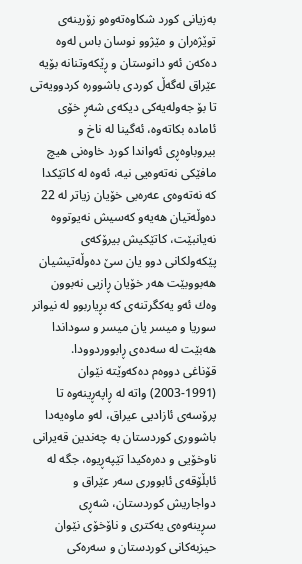به‌زیانی كورد شكاوه‌ته‌وه‌و زۆرینه‌ی توێژه‌ران و مێژوو نوسان باس له‌وه‌ ده‌كه‌ن ئه‌و دانوستان و ڕێكه‌وتنانه‌ بۆیه‌ عێراق له‌گه‌ڵ كوردی باشووره‌ كردوویه‌تی تا بۆ جه‌وله‌یه‌كی دیكه‌ی شه‌ڕ خۆی ئاماده‌ بكاته‌وه‌، ئه‌گینا له‌ ناخ و بیروباوه‌ڕی ئه‌واندا كورد خاوه‌نی هیچ مافێكی نه‌ته‌وه‌یی نیه‌، ئه‌وه‌ له‌ كاتێكدا كه‌ نه‌ته‌وه‌ی عه‌ره‌بی خۆیان زیاتر له‌ 22 ده‌وڵه‌تیان هه‌یه‌و كه‌سیش نه‌یوتووه‌ نه‌یانبێت، كاتێكیش بیرۆكه‌ی پێكه‌ولكانی دوو یان سێ ده‌وڵه‌تیشیان هه‌بووبێت هه‌ر خۆیان ڕازیی نه‌بوون وه‌ك ئه‌و یه‌كگرتنه‌ی كه‌ بڕیاربوو له‌ نیوانر سوریا و میسر یان میسر و سوداندا هه‌بێت له‌ سه‌ده‌ی ڕابووردوودا.
قۆناغی دووه‌م ده‌كه‌وێته‌ نێوان (1991-2003) واته‌ له‌ ڕاپه‌ڕینه‌وه‌ تا پرۆسه‌ی ئازادیی عیراق، له‌و ماوه‌یه‌دا باشووری كوردستان به‌ چه‌ندین قه‌یرانی ناوخۆیی و ده‌ره‌كیدا تێپه‌ڕیوه‌، جگه‌ له‌ ئابڵۆقه‌ی ئابووری سه‌ر عێراق و دواجاریش كوردستان، شه‌ڕی سڕینه‌وه‌ی یه‌كتری و ناۆخۆی نێوان حیزبه‌كانی كوردستان و سه‌ره‌كی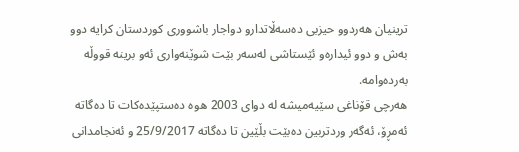ترینیان هه‌ردوو حیزبی ده‌سه‌ڵاتدارو دواجار باشووری كوردستان كرایه‌ دوو به‌ش و دوو ئیداره‌و ئێستاشی له‌سه‌ر بێت شوێنه‌واری ئه‌و برینه‌ قووڵه‌ به‌رده‌وامه‌.
هه‌رچی قۆناغی سێیه‌میشه‌ له‌ دوای 2003 ه‌وه‌ ده‌ستپێده‌كات تا ده‌گاته‌ ئه‌مڕۆ، ئه‌گه‌ر وردتربین ده‌بێت بڵێین تا ده‌گاته‌ 25/9/2017 و ئه‌نجامدانی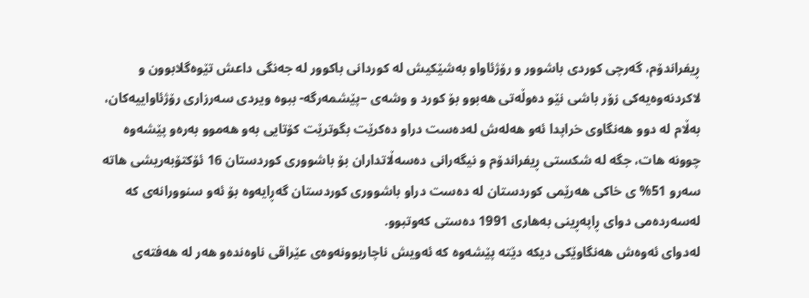ڕیفراندۆم، گه‌رچی كوردی باشوور و رۆژئاواو به‌شێكیش له‌ كوردانی باكوور له‌ جه‌نگی داعش تێوه‌گلابوون و لاكردنه‌وه‌یه‌كی زۆر باشی نێو ده‌وڵه‌تی هه‌بوو بۆ كورد و وشه‌ی –پێشمه‌رگه‌- ببوه‌ ویردی سه‌رزاری رۆژئاواییه‌كان، به‌ڵام له‌ دوو هه‌نگاوی خراپدا ئه‌و هه‌له‌ش له‌ده‌ست دراو ده‌كرێت بگوترێت كۆتایی به‌و هه‌موو به‌ره‌و پێشه‌وه‌ چوونه‌ هات، جگه‌ له‌ شكستی ڕیفراندۆم و نیگه‌رانی ده‌سه‌ڵاتداران بۆ باشووری كوردستان 16 ئۆكتۆبه‌ریشی هاته‌ سه‌رو 51% ی خاكی هه‌رێمی كوردستان له‌ ده‌ست دراو باشووری كوردستان گه‌ڕایه‌وه‌ بۆ ئه‌و سنوورانه‌ی كه‌ له‌سه‌رده‌می دوای ڕاپه‌ڕینی به‌هاری 1991 ده‌ستی كه‌وتبوو.
له‌دوای ئه‌وه‌ش هه‌نگاوێكی دیكه‌ دێته‌ پێشه‌وه‌ كه‌ ئه‌ویش ناچاربوونه‌وه‌ی عێراقی ناوه‌نده‌و هه‌ر له‌ هه‌فته‌ی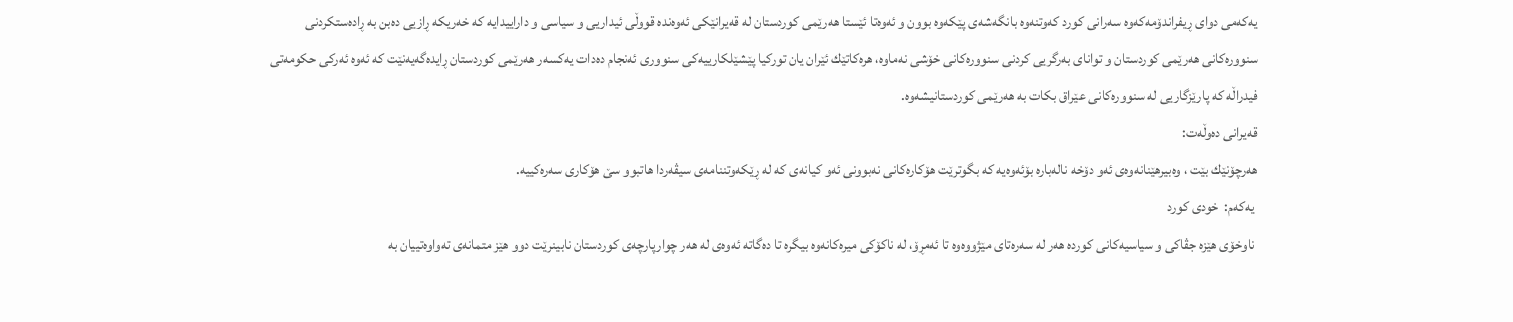یه‌كه‌می دوای ڕیفراندۆمه‌كه‌وه‌ سه‌رانی كورد كه‌وتنه‌وه‌ بانگه‌شه‌ی پێكه‌وه‌ بوون و ئه‌وه‌تا ئێستا هه‌رێمی كوردستان له‌ قه‌یرانێكی ئه‌وه‌نده‌ قووڵی ئیداریی و سیاسی و داراییدایه‌ كه‌ خه‌ریكه‌ ڕازیی ده‌بن به‌ ڕاده‌ستكردنی سنووره‌كانی هه‌رێمی كوردستان و توانای به‌رگریی كردنی سنووره‌كانی خۆشی نه‌ماوه‌، هره‌كاتێك ئێران یان توركیا پێشێلكارییه‌كی سنووری ئه‌نجام ده‌دات یه‌كسه‌ر هه‌رێمی كوردستان ڕایده‌گه‌یه‌نێت كه‌ ئه‌وه‌ ئه‌ركی حكومه‌تی فیدراڵه‌ كه‌ پارێزگاریی له‌ سنووره‌كانی عێراق بكات به‌ هه‌رێمی كوردستانیشه‌وه‌.
قه‌یرانی ده‌وڵه‌ت:
هه‌رچۆنێك بێت ، وه‌بیرهێنانه‌وه‌ی ئه‌و دۆخه‌ ناله‌باره‌ بۆئه‌وه‌یه‌ كه‌ بگوترێت هۆكاره‌كانی نه‌بوونی ئه‌و كیانه‌ی كه‌ له‌ ڕێكه‌وتننامه‌ی سیڤه‌ردا هاتبوو سێ هۆكاری سه‌ره‌كییه.
 یه‌كه‌م:  خودی كورد
 ناوخۆی هێزه‌ جڤاكی و سیاسیه‌كانی كورده‌ هه‌ر له‌ سه‌ره‌تای مێژووه‌وه‌ تا ئه‌مڕۆ، له‌ ناكۆكی میره‌كانه‌وه‌ بیگره‌ تا ده‌گاته‌ ئه‌وه‌ی له‌ هه‌ر چوارپارچه‌ی كوردستان نابینرێت دوو هێز متمانه‌ی ته‌واوه‌تییان به‌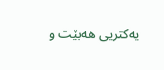یه‌كتریی هه‌بێت و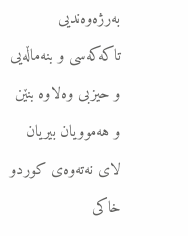به‌رژه‌وه‌ندیی تاكه‌كه‌سی و بنه‌ماڵه‌یی و حیزبی وه‌لاوه‌ بنێن و هه‌موویان بیریان لای نه‌ته‌وه‌ی كوردو خاكی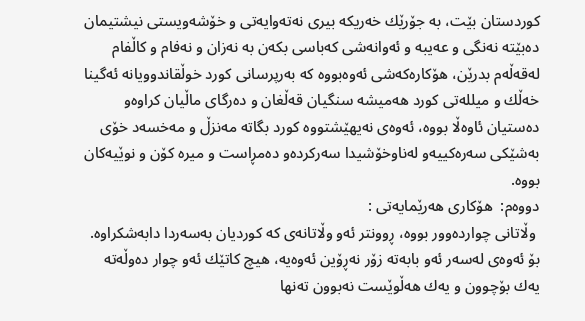كوردستان بێت، به‌ جۆرێك خه‌ریكه‌ بیری نه‌ته‌وایه‌تی و خۆشه‌ویستی نیشتیمان ده‌بێته‌ نه‌نگی و عه‌یبه‌ و ئه‌وانه‌شی كه‌باسی بكه‌ن به‌ نه‌زان و نه‌فام و كاڵفام له‌قه‌ڵه‌م بدرێن، هۆكاره‌كه‌شی ئه‌وه‌بووه‌ كه‌ به‌رپرسانی كورد خوڵقاندوویانه‌ ئه‌گینا خه‌ڵك و میلله‌تی كورد هه‌میشه‌ سنگیان قه‌ڵغان و ده‌رگای ماڵیان كراوه‌و ده‌ستیان ئاوه‌ڵا بووه‌، ئه‌وه‌ی نه‌یهێشتووه‌ كورد بگاته‌ مه‌نزڵ و مه‌خسه‌د خۆی به‌شێكی سه‌ره‌كییه‌و له‌ناوخۆشیدا سه‌ركرده‌و ده‌مڕاست و میره‌ كۆن و نوێیه‌كان بووه‌.
دووه‌م:  هۆكاری هه‌رێمایه‌تی :
 وڵاتانی چوارده‌وور بووه‌، ڕوونتر ئه‌و وڵاتانه‌ی كه‌ كوردیان به‌سه‌ردا دابه‌شكراوه‌. بۆ ئه‌وه‌ی له‌سه‌ر ئه‌و بابه‌ته‌ زۆر نه‌ڕۆین ئه‌وه‌یه‌، هیچ كاتێك ئه‌و چوار ده‌وڵه‌ته‌ یه‌ك بۆچوون و یه‌ك هه‌ڵوێست نه‌بوون ته‌نها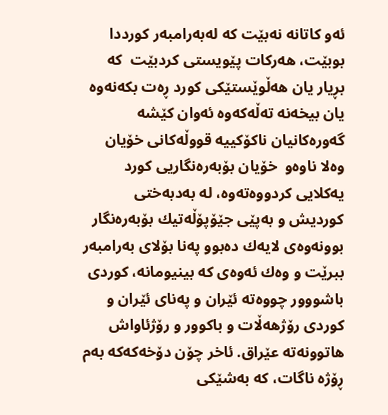ئه‌و كاتانه‌ نه‌بێت كه‌ له‌به‌رامبه‌ر كورددا بوبێت، هه‌ركات پێویستی كردبێت  كه‌ بڕیار یان هه‌ڵوێستێكی كورد ڕه‌ت بكه‌نه‌وه‌ یان بیخه‌نه‌ ته‌ڵه‌كه‌وه‌ ئه‌وان كێشه‌ گه‌وره‌كانیان ناكۆكییه‌ قووڵه‌كانی خۆیان وه‌لا ناوه‌و  خۆیان بۆبه‌ره‌نگاریی كورد یه‌كلایی كردووه‌ته‌وه‌، له‌ به‌دبه‌ختی كوردیش و به‌پێی جێۆپۆڵه‌تیك بۆبه‌ره‌نگار بوونه‌وه‌ی لایه‌ك ده‌بوو په‌نا بۆلای به‌رامبه‌ر ببرێت و وه‌ك ئه‌وه‌ی كه‌ بینیومانه‌، كوردی باشووور چووه‌ته‌ ئێران و په‌نای ئێران و كوردی رۆژهه‌ڵات و باكوور و رۆژئاواش هاتوونه‌ته‌ عێراق. ئاخر چۆن دۆخه‌كه‌كه‌ به‌م ڕۆژه‌ ناگات، كه‌ به‌شێكی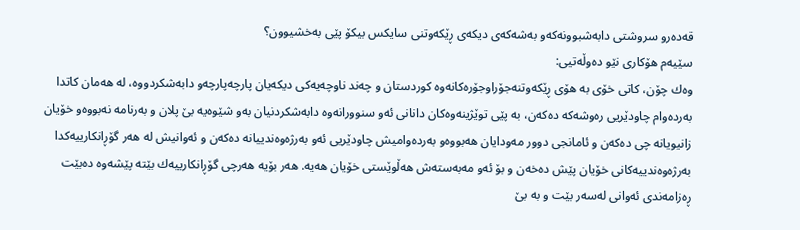قه‌ده‌رو سروشتی دابه‌شبوونه‌كه‌و به‌شه‌كه‌ی دیكه‌ی ڕێكه‌وتنی سایكس بیكۆ پێی به‌خشیوون؟
سێیه‌م هۆكاری نێو ده‌وڵه‌تیی:
وه‌ك چۆن، كاتی خۆی به‌ هۆی ڕێكه‌وتنه‌جۆراوجۆره‌كانه‌وه‌ كوردستان و چه‌ند ناوچه‌یه‌كی دیكه‌یان پارچه‌پارچه‌و دابه‌شكردووه‌، له‌ هه‌مان كاتدا به‌رده‌وام چاودێریی ره‌وشه‌كه‌ ده‌كه‌ن، به‌ پێی توێژینه‌وه‌كان دانانی ئه‌و سنوورانه‌وه‌ دابه‌شكردنیان به‌و شێوه‌یه‌ بێ پلان و به‌رنامه‌ نه‌بووه‌و خۆیان زانیویانه‌ چی ده‌كه‌ن و ئامانجی دوور مه‌ودایان هه‌بووه‌و به‌رده‌وامیش چاودێریی ئه‌و به‌رژه‌وه‌ندییانه‌ ده‌كه‌ن و ئه‌وانیش له‌ هه‌ر گۆڕانكارییه‌كدا به‌رژه‌وه‌ندییه‌كانی خۆیان پێش ده‌خه‌ن و بۆ ئه‌و مه‌به‌سته‌ش هه‌ڵوێستی خۆیان هه‌یه‌. هه‌ر بۆیه‌ هه‌رچی گۆڕانكارییه‌ك بێته‌ پێشه‌وه‌ ده‌بێت ڕه‌زامه‌ندی ئه‌وانی له‌سه‌ر بێت و به‌ بێ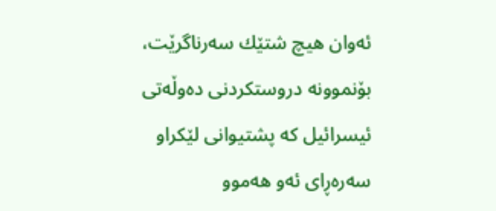ئه‌وان هیچ شتێك سه‌رناگرێت، بۆنموونه‌ دروستكردنی ده‌وڵه‌تی ئیسرائیل كه‌ پشتیوانی لێكراو سه‌ره‌ڕای ئه‌و هه‌موو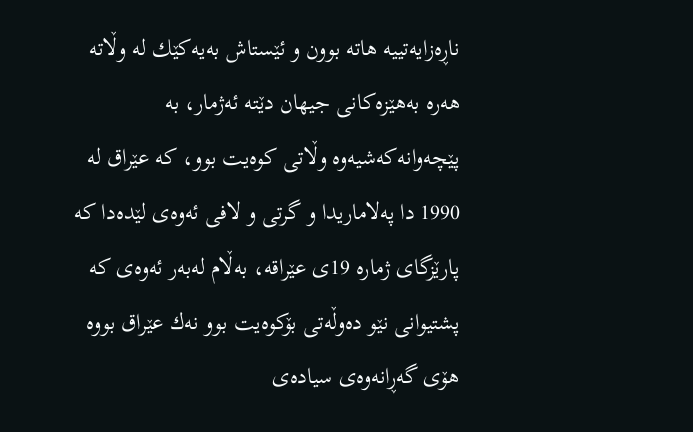ناڕه‌زایه‌تییه‌ هاته‌ بوون و ئێستاش به‌یه‌كێك له‌ وڵاته‌ هه‌ره‌ به‌هێزه‌كانی جیهان دێته‌ ئه‌ژمار، به‌ پێچه‌وانه‌كه‌شیه‌وه‌ وڵاتی كوه‌یت بوو، كه‌ عێراق له‌ 1990 دا په‌لاماریدا و گرتی و لافی ئه‌وه‌ی لێده‌دا كه‌ پارێزگای ژماره‌ 19ی عێراقه‌، به‌ڵام له‌به‌ر ئه‌وه‌ی كه‌ پشتیوانی نێو ده‌وڵه‌تی بۆكوه‌یت بوو نه‌ك عێراق بووه‌ هۆی گه‌ڕانه‌وه‌ی سیاده‌ی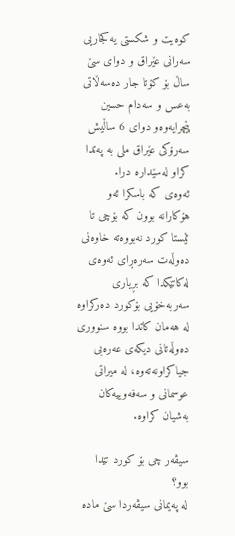كوه‌یت و شكستی یه‌كجاریی سه‌رانی عێراق و دوای سێ ساڵ بۆ كۆتا جار ده‌سه‌ڵاتی به‌عس و سه‌دام حسین پێچرایه‌وه‌و دوای 6 ساڵیش سه‌رۆكی عێراق ملی به‌ په‌تدا كراو له‌سێداره‌ درا.
ئه‌وه‌ی كه‌ باسكرا ئه‌و هۆكارانه‌ بوون كه‌ بۆچی تا ئێستا كورد نه‌بووه‌ته‌ خاوه‌نی ده‌وڵه‌ت سه‌ره‌ڕای ئه‌وه‌ی له‌كاتێكدا كه‌ بڕیاری سه‌ربه‌خۆیی بۆكورد ده‌ركراوه‌ له‌ هه‌مان كاتدا بووه‌ سنووری ده‌وڵه‌تانی دیكه‌ی عه‌ره‌بی جیاكراونه‌ته‌وه‌، له‌ میراتی عوسمانی و سه‌فه‌وییه‌كان به‌شیان كراوه‌.

سیڤه‌ر چی بۆ كورد تێدا بوو؟
له‌ په‌یمانی سیڤه‌ردا سێ ماده‌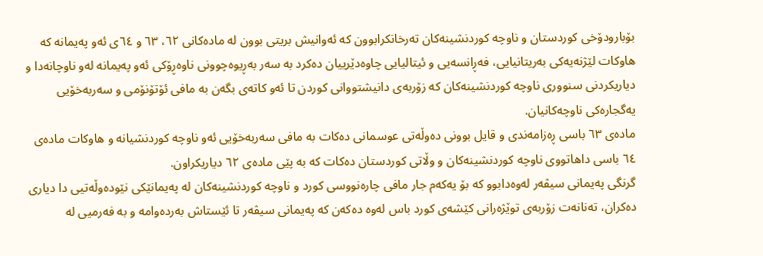بۆبارودۆخی كوردستان و ناوچه‌ كوردنشینه‌كان ته‌رخانكرابوون كه‌ ئه‌وانیش بریتی بوون له‌ ماده‌كانی ٦٢، ٦٣ و ٦٤ی ئه‌و په‌یمانه‌ كه‌ هاوكات لێژنه‌یه‌كی به‌ریتانیایی، فه‌ڕانسه‌یی و ئیتالیایی چاوه‌دێرییان ده‌كرد به‌ سه‌ر به‌ڕیوه‌چوونی ناوه‌ڕۆكی ئه‌و په‌یمانه‌ له‌و ناوچانه‌دا و دیاریكردنی سنووری ناوچه‌ كوردنشینه‌كان كه‌ زۆربه‌ی دانیشتووانی كوردن تا ئه‌و كاته‌ی بگه‌ن به‌ مافی ئۆتۆنۆمی و سه‌ربه‌خۆیی یه‌گجاره‌كی ناوچه‌كانیان.
ماده‌ی ٦٣ باسی ڕه‌زامه‌ندی و قایل بوونی ده‌وڵه‌تی عوسمانی ده‌كات به‌ مافی سه‌ربه‌خۆیی ئه‌و ناوچه‌ كوردنشیانه‌ و هاوكات ماده‌ی ٦٤ باسی داهاتووی ناوچه‌ كوردنشینه‌كان و وڵاتی كوردستان ده‌كات كه‌ به‌ پێی ماده‌ی ٦٢ دیاریكراون.
گرنگی په‌یمانی سیڤه‌ر له‌وه‌دابوو كه‌ بۆ یه‌كه‌م جار مافی چاره‌نووسی كورد و ناوچه‌ كوردنشینه‌كان له‌ په‌یمانێكی نێوده‌وڵه‌تیی دا دیاری ده‌كران، ته‌نانه‌ت زۆربه‌ی توێژه‌رانی كێشه‌ی كورد باس له‌وه‌ ده‌كه‌ن كه‌ په‌یمانی سیڤه‌ر تا ئێستاش به‌رده‌وامه‌ و به‌ فه‌رمیی له‌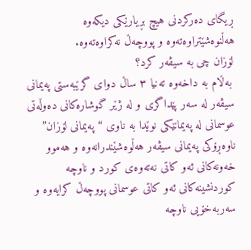ڕیگای ده‌ركردنی هیچ بڕیارێكی دیكه‌وه‌ هه‌ڵنوه‌شێتراوه‌ته‌وه‌ و پووچه‌ڵ نه‌كراوه‌ته‌وه‌.
لۆزان چی به‌ سیڤه‌ر كرد؟
 به‌ڵام به‌ داخه‌وه‌ ته‌نیا ٣ ساڵ دوای گرێبه‌ستی په‌یمانی سیڤه‌ر له‌ سه‌ر پێداگری و له‌ ژێر گوشاره‌كانی ده‌وڵه‌تی عوسمانی له‌ په‌یمانێكی نوێدا به‌ ناوی “په‌یمانی لۆزان” ناوه‌ڕۆكی په‌یمانی سیڤه‌ر هه‌ڵوه‌شێندرانه‌وه‌ و هه‌موو خه‌ونه‌كانی ئه‌و كاتی نه‌ته‌وه‌ی كورد و ناوچه‌ كوردنشینه‌كانی ئه‌و كاتی عوسمانی پووچه‌ڵ كرایه‌وه‌ و سه‌ربه‌خۆیی ناوچه‌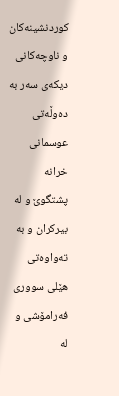كوردنشینه‌كان و ناوچه‌كانی دیكه‌ی سه‌ر به‌ ده‌وڵه‌تی عوسمانی خرانه پشتگوێ و له‌ بیركران و به‌ ته‌واوه‌تی هێلی سووری فه‌رامۆشی و له‌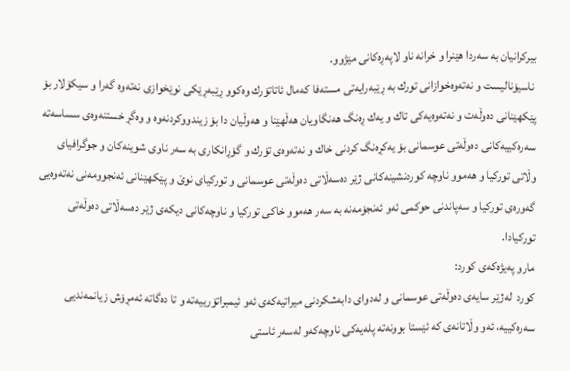بیركرانیان به‌ سه‌ردا هێنرا و خرانه ناو لاپه‌ڕه‌كانی مێژوو.
 ناسیۆنالیست و نه‌ته‌وه‌خوازانی تورك به‌ ڕێبه‌رایه‌تی مسته‌فا كه‌مال ئاتاتۆرك وه‌كوو ڕێبه‌ڕێكی نوێخوازی نه‌ته‌وه‌ گه‌را و سیكۆلار بۆ پێكهێنانی ده‌وڵه‌ت و نه‌ته‌وه‌یه‌كی تاك و یه‌ك ڕه‌نگ هه‌نگاویان هه‌ڵهێنا و هه‌وڵیان دا بۆ زیندووكردنه‌وه‌ و وه‌گڕ خستنه‌وه‌ی سساسه‌ته‌ سه‌ره‌كییه‌كانی ده‌وڵه‌تی عوسمانی بۆ یه‌كڕه‌نگ كردنی خاك و نه‌ته‌وه‌ی تۆرك و گۆڕانكاری به‌ سه‌ر ناوی شوینه‌كان و جوگرافیای وڵاتی توركیا‌ و هه‌موو ناوچه‌ كوردنشینه‌كانی ژێر ده‌سه‌ڵاتی ده‌وڵه‌تی عوسمانی و توركیای نوێ و پێكهێنانی ئه‌نجوومه‌نی نه‌ته‌وه‌یی گه‌وره‌ی توركیا و سه‌پاندنی حوكمی ئه‌و ئه‌نجۆمه‌نه‌ به‌ سه‌ر هه‌موو خاكی توركیا و ناوچه‌كانی دیكه‌ی ژێر ده‌سه‌ڵاتی ده‌وڵه‌تی توركیادا.
مارو په‌یژه‌كه‌ی كورد:
كورد  له‌ژێر سایه‌ی ده‌وڵه‌تی عوسمانی و له‌دوای دابه‌شكردنی میراتیه‌كه‌ی ئه‌و ئیمبراتۆرییه‌ته‌ و تا ده‌گاته‌ ئه‌مڕۆش زیانمه‌ندیی سه‌ره‌كییه‌، ئه‌و وڵاتانه‌ی كه‌ ئێستا بوونه‌ته‌ پله‌یه‌كی ناوچه‌كه‌و له‌سه‌ر ئاستی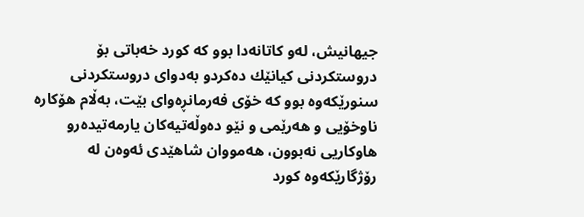جیهانیش، له‌و كاتانه‌دا بوو كه‌ كورد خه‌باتی بۆ دروستكردنی كیانێك ده‌كردو به‌دوای دروستكردنی سنورێكه‌وه‌ بوو كه‌ خۆی فه‌رمانڕه‌وای بێت، به‌ڵام هۆكاره‌ ناوخۆیی و هه‌رێمی و نێو ده‌وڵه‌تیه‌كان یارمه‌تیده‌رو هاوكاریی نه‌بوون، هه‌مووان شاهێدی ئه‌وه‌ن له‌ رۆژگارێكه‌وه‌ كورد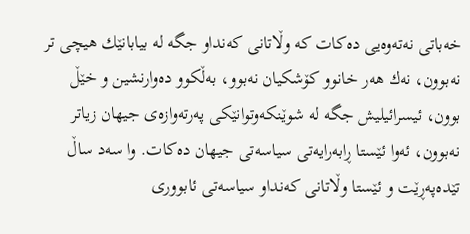خه‌باتی نه‌ته‌وه‌یی ده‌كات كه‌ وڵاتانی كه‌نداو جگه‌ له‌ بیابانێك هیچی تر نه‌بوون، نه‌ك هه‌ر خانوو كۆشكیان نه‌بوو، به‌ڵكوو ده‌وارنشین و خێڵ بوون، ئیسرائیلیش جگه‌ له‌ شوێنكه‌وتوانێكی په‌رته‌وازه‌ی جیهان زیاتر نه‌بوون، ئه‌وا ئێستا ڕابه‌رایه‌تی سیاسه‌تی جیهان ده‌كات. وا سه‌د ساڵ تێده‌په‌ڕێت و ئێستا وڵاتانی كه‌نداو سیاسه‌تی ئابووری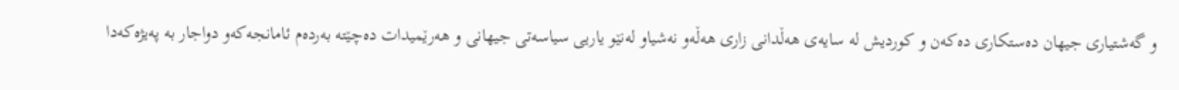و گه‌شتیاری جیهان ده‌ستكاری ده‌كه‌ن و كوردیش له‌ سایه‌ی هه‌ڵدانی زاری هه‌ڵه‌و نه‌شیاو له‌نێو یاریی سیاسه‌تی جیهانی و هه‌رێمیدات ده‌چێته‌ به‌رده‌م ئامانجه‌كه‌و دواجار به‌ په‌یژه‌كه‌دا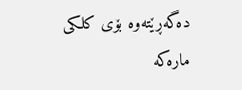ده‌گه‌ڕێته‌وه‌ بۆی كلكی ماره‌كه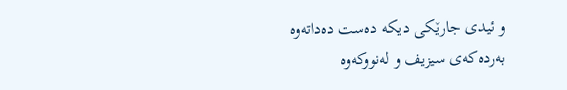و ئیدی جارێكی دیكه‌ ده‌ست ده‌داته‌وه‌ به‌رده‌كه‌ی سیزیف و له‌نووكه‌وه‌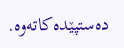ده‌ستپێده‌كاته‌وه‌‌.